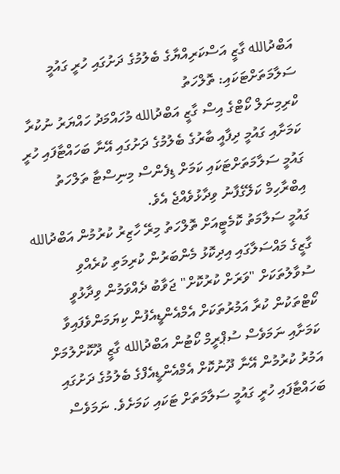އަބްދުالله ގާޒީ އަސްކަރިއްޔާގެ ބެލުމުގެ ދަށުގައި ހުރީ ގައުމީ ސަލާމަތަށްޓަކައި: ތޮލްހަތު
ކްރިމިނަލް ކޯޓްގެ އިސް ގާޒީ އަބްދުالله މުހައްމަދު ހައްޔަރު ނުކުރާ ކަމަށާއި ގައުމީ ދިފާއީ ބާރުގެ ބެލުމުގެ ދަށުގައި އޭނާ ބަހައްޓާފައި ހުރީ ގައުމީ ސަލާމަތަށްޓަކައި ކަމަށް ޑިފެންސް މިނިސްޓާ ތަލްހަތު އިބްރާހިމް ކަލޭގެފާނު ވިދާޅުވެއްޖެ އެވެ.
ގައުމީ ސަލާމަތު ކޮމެޓީއަށް ތޮލްހަތު މިރޭ ހާޒިރު ކުރުމުން އަބްދުالله ގާޒީގެ މައްސަލާގައި އިދިކޮޅު މެންބަރުން ކުރިމަތި ކުރެއްވި ސުވާލުތަކަށް "ވަރަށް ކުރުކޮށް" ޖަވާބު ދެއްވަމުން ވިދާޅުވީ ކޯޓްތަކުން ކުރާ އަމުރުތަކަށް އެމްއެންޑީއެފުން ކިޔަމަންވެފައިވާ ކަމަށާއި ނަމަވެސް ސުޕްރީމް ކޯޓުން އަބްދުالله ގާޒީ ދޫކޮށްލުމަށް އަމުރު ކުރުމުން އޭނާ ދޫނުކޮށް އެމްއެންޑީއެފްގެ ބެލުމުގެ ދަށުގައި ބަހައްޓާފައި ހުރީ ގައުމީ ސަލާމަތަށް ޓަކައި ކަމަށެވެ. ނަމަވެސް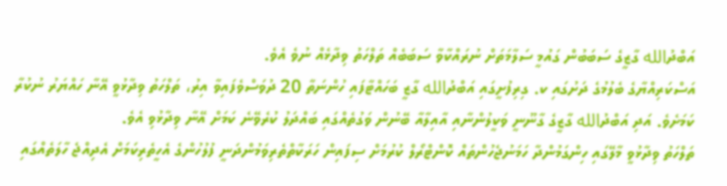އަބްދުالله ގާޒީގެ ސަބަބުން ގައުމީ ސަލާމަތަށް ނުރައްކާވާ ސަބަބެއް ތަލްހަތު ވިދާޅެއް ނުވެ އެވެ.
އަސްކަރިއްޔާގެ ބެލުމުގެ ދަށުގައި ކ. ގިރިފުށީގައި އަބްދުالله ގާޒީ ބަހައްޓާފައި ހުންނަތާ 20 ދުވަސްވެފައިވާ އިރު، ތަލްހަތު ވިދާޅުވީ އޭނާ ހައްޔަރު ނުކުރާ ކަމަށެވެ. އަދި އަބްދުالله ގާޒީގެ ގާނޫނީ ވަކީލުންނާއި އާއިލާއާ ބޭނުން ވަގުތެއްގައި ބައްދަލު ކުރެވޭނެ ކަމަށް އޭނާ ވިދާޅުވި އެވެ.
ތަލްހަތު ވިދާޅުވީ މާލޭގައި ހިންގަމުންދާ ހަމަނުޖެހުންތައް ކޮންޓްރޯލް ކުރުމަށް ސިފައިން ހަރަކާތްތެރިވަމުންދަނީ ފުލުހުންގެ އެހީތެރިކަމަށް އެދިއްޖެ ހާލަތެއްގައި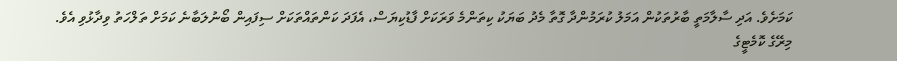ކަމަށެވެ. އަދި ސާލާމަތީ ބާރުތަކުން އަމަލު ކުރަމުންދާ ގޮތާ މެދު ބަޔަކު ކިތަންމެ ވަރަކަށް ފާޑުކިޔަސް، އެފަދަ ކަންތައްތަކަށް ސިފައިން ބޯނުލަބާނެ ކަމަށް ތަލްހަތު ވިދާޅުވި އެވެ.
މިރޭގެ ކޮމެޓީގެ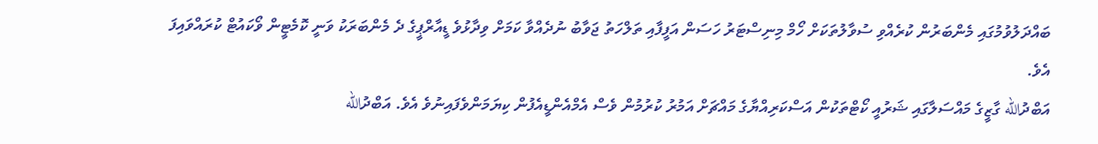ބައްދަލުވުމުގައި މެންބަރުން ކުރެއްވި ސުވާލުތަކަށް ހޯމް މިނިސްޓަރު ހަސަން އަފީފާއި ތަލްހަތު ޖަވާބު ނުދެއްވާ ކަމަށް ވިދާޅުވެ ޑީއާރްޕީގެ ދެ މެންބަރަކު ވަނީ ކޮމެޓީން ވޯކައުޓް ކުރައްވައިފަ އެވެ.
އަބްދުالله ގާޒީގެ މައްސަލާގައި ޝަރުއީ ކޯޓްތަކުން އަސްކަރިއްޔާގެ މައްޗަށް އަމުރު ކުރުމުން ވެސް އެމްއެންޑީއެފުން ކިޔަމަންވެފައިނުވެ އެވެ. އަބްދުالله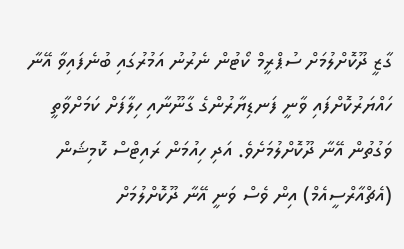ގާޒީ ދޫކޮށްލުމަށް ސުޕްރީމް ކޯޓުން ނެރުނު އަމުރުގައި ބުނެފައިވާ އޭނާ ހައްޔަރުކޮށްފައި ވާނީ ފަނޑިޔާރުންގެ ގާނޫނާއި ހިލާފަށް ކަމަށްވާތީ ވަގުތުން އޭނާ ދޫކޮށްލުމަށެވެ. އަދި ހިއުމަން ރައިޓްސް ކޮމިޝަން (އެޗްއާރްސީއެމް) އިން ވެސް ވަނީ އޭނާ ދޫކޮށްލުމަށް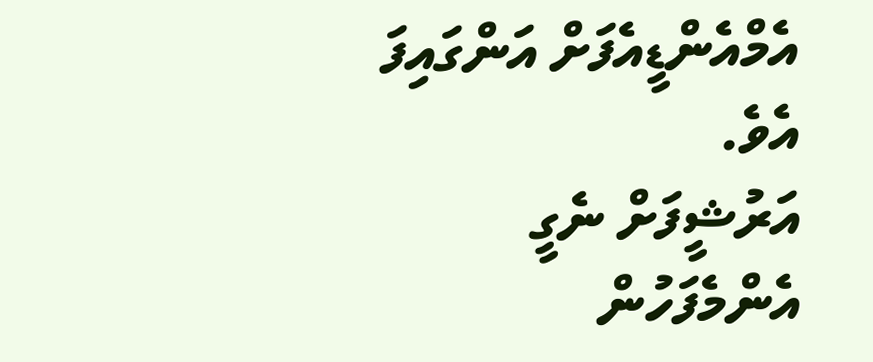އެމްއެންޑީއެފަށް އަންގައިފަ އެވެ.
އަރުޝީފަށް ނެގީ
އެންމެފަހުން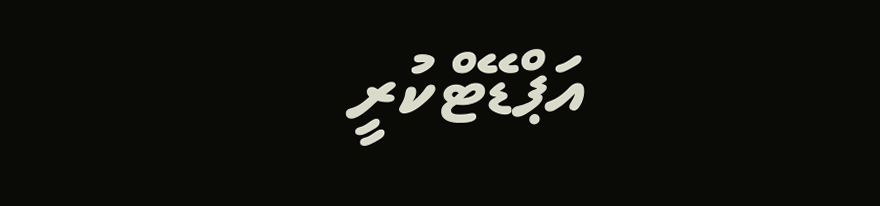އަޕްޑޭޓްކުރީ